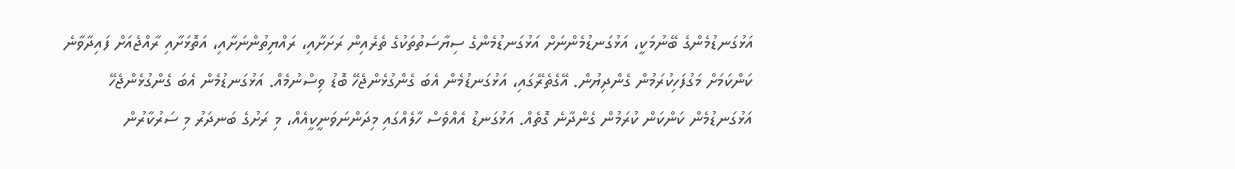އަޅުގަނޑުމެންގެ ބޭނުމަކީ، އަޅުގަނޑުމެންނަށް އަޅުގަނޑުމެންގެ ސިޔާސަތުތަކުގެ ތެރެއިން ރަށަށާއި، ރައްޔިތުންނަށާއި، އަތޮޅަށާއި ރާއްޖެއަށް ފައިދާވާނެ ކަންކަމަށް މަގުފަހިކުރަމުން ގެންދިޔުން. އޭގެތެރޭގައި، އަޅުގަނޑުމެން އެބަ ގެންގުޅެންޖެހޭ ބޮޑު ވިސްނުމެއް. އަޅުގަނޑުމެން އެބަ ގެންގުޅެންޖެހޭ އަޅުގަނޑުމެން ކަންކަން ކުރަމުން ގެންދާނެ ގޮތެއް. އަޅުގަނޑު އެއްވެސް ހާލެއްގައި މިދަންނަވަނީކީއެއް، މި ރަށުގެ ބަނދަރު މި ސަރުކާރުން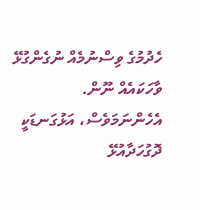ހެދުމުގެ ވިސްނުމެއް ނުގެންގުޅޭ ވާހަކައެއް ނޫން. އެހެންނަމަވެސް، އަޅުގަނޑަކީ ދޮގުހަދާއުޅޭ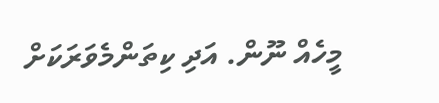މީހެއް ނޫން. އަދި ކިތަންމެވަރަކަށް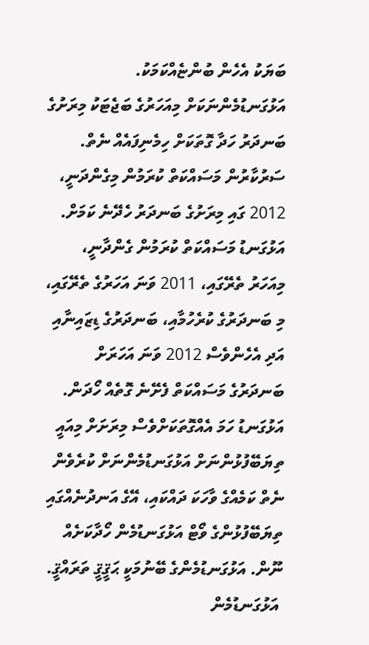ބަޔަކު އެހެން ބުންޏެއްކަމަކު. އަޅުގަނޑުމެންނަކަށް މިއަހަރުގެ ބަޖެޓަކު މިރަށުގެ ބަނދަރު ހަދާ ގޮތަކަށް ހިމެނިފައެއް ނެތް. ސަރުކާރުން މަސައްކަތް ކުރަމުން މިގެންދަނީ، 2012 ގައި މިރަށުގެ ބަނދަރު ހެދޭނެ ކަމަށް. އަޅުގަނޑު މަސައްކަތް ކުރަމުން ގެންދާނީ، މިއަހަރު ތެރޭގައި، 2011 ވަނަ އަހަރުގެ ތެރޭގައި،      މި ބަނދަރުގެ ކުރެހުމާއި، ބަނދަރުގެ ޑިޒައިނާއި އަދި އެހެންވެސް 2012 ވަނަ އަހަރަށް ބަނދަރުގެ މަސައްކަތް ފެށޭނެ ގޮތެއް ހޯދަން. އަޅުގަނޑު ހަމަ އެއްގޮތަކަށްވެސް މިރަށަށް މިއައީ ތިޔަބޭފުޅުންނަށް އަޅުގަނޑުމެންނަށް ކުރެވެން ނެތް ކަމެއްގެ ވާހަކަ ދައްކައި، އޭގެ އަނދުނެއްގައި ތިޔަބޭފުޅުންގެ ވޯޓް އަޅުގަނޑުމެން ހޯދާކަށެއް ނޫން. އަޅުގަނޑުމެންގެ ބޭނުމަކީ ޙަޤީޤީ ތަރައްޤީ.
 އަޅުގަނޑުމެން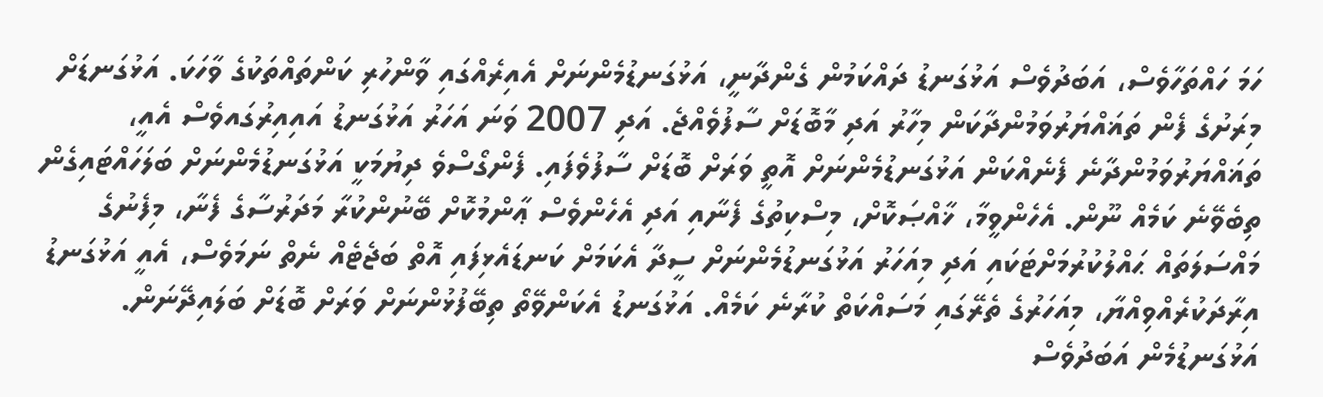ހަމަ ހައްތަހާވެސް، އަބަދުވެސް އަޅުގަނޑު ދައްކަމުން ގެންދާނީ، އަޅުގަނޑުމެންނަށް އެއިރެއްގައި ވާންހުރި ކަންތައްތަކުގެ ވާހަކަ. އަޅުގަނޑަށް މިރަށުގެ ފެން ތަޣައްޔަރުވަމުންދާކަން މިހާރު އަދި މާބޮޑަށް ސާފުވެއްޖެ. އަދި 2007 ވަނަ އަހަރު އަޅުގަނޑު އައިއިރުގައވެސް އެއީ، ތަޣައްޔަރުވަމުންދާނެ ފެނެއްކަން އަޅުގަނޑުމެންނަށް އޮތީ ވަރަށް ބޮޑަށް ސާފުވެފައި. ފެންގޯސްވެ ދިޔުމަކީ އަޅުގަނޑުމެންނަށް ބަލަހައްޓައިގެން ތިބެވޭނެ ކަމެއް ނޫން. އެހެންވީމާ، ޚާއްޞަކޮށް، މިސްކިތުގެ ފެނާއި އަދި އެހެންވެސް ޢާންމުކޮށް ބޭނުންކުރާ މަދަރުސާގެ ފެނާ، މިފެނުގެ މައްސަލަތައް ޙައްލުކުރުމަށްޓަކައި އަދި މިއަހަރު އަޅުގަނޑުމެންނަށް ސީދާ އެކަމަށް ކަނޑައެޅިފައި އޮތް ބަޖެޓެއް ނެތް ނަމަވެސް، އެއީ އަޅުގަނޑު އިރާދަކުރެއްވިއްޔާ، މިއަހަރުގެ ތެރޭގައި މަސައްކަތް ކުރާނެ ކަމެއް. އަޅުގަނޑު އެކަންވޭތޯ ތިބޭފުޅުންނަށް ވަރަށް ބޮޑަށް ބަލައިދޭނަން.
އަޅުގަނޑުމެން އަބަދުވެސް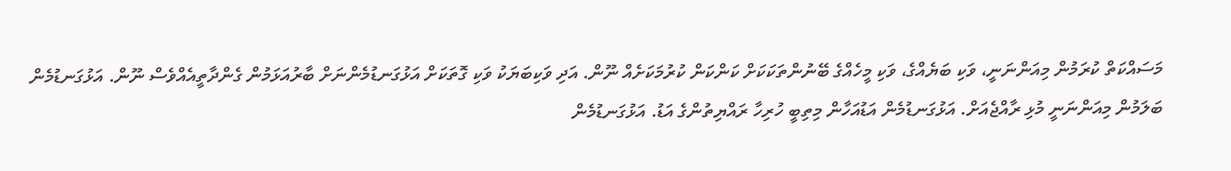މަސައްކަތް ކުރަމުން މިއަންނަނީ، ވަކި ބަޔެއްގެ، ވަކި މީހެއްގެ ބޭނުންތަކަކަށް ކަންކަން ކުރުމަކަށެއް ނޫން. އަދި ވަކިބަޔަކު ވަކި ގޮތަކަށް އަޅުގަނޑުމެންނަށް ބާރުއަޅަމުން ގެންދާތީއެއްވެސް ނޫން. އަޅުގަނޑުމެން ބަލަމުން މިއަންނަނީ މުޅި ރާއްޖެއަށް. އަޅުގަނޑުމެން އަޑުއަހާން މިތިބީ ހުރިހާ ރައްޔިތުންގެ އަޑު. އަޅުގަނޑުމެން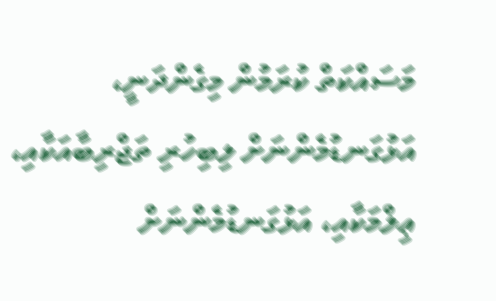މަސައްކަތް ކުރަމުން މިގެންދަނީ، އަޅުގަނޑުމެންނަށް ލިބިހުރި ތަޖްރިބާއަކާއި، ޢިލްމަކާއި، އަޅުގަނޑުމެންނަށް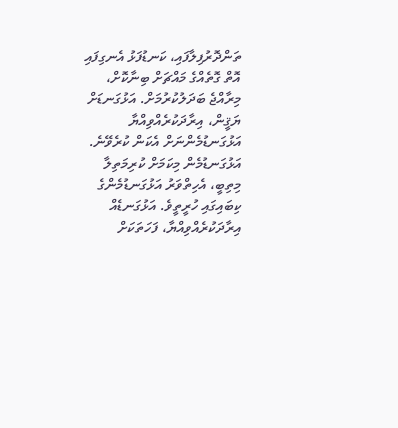ތަންދޮރުފިލާފައި، ކަނޑުފަޅު އެނގިފައި އޮތް ގޮތެއްގެ މައްޗަށް ބިނާކޮށް، މިރާއްޖެ ބަދަލުކުރުމަށް. އަޅުގަނޑަށް ޔަޤީން، އިރާދަކުރެއްވިއްޔާ އަޅުގަނޑުމެންނަށް އެކަން ކުރެވޭނެ. އަޅުގަނޑުމެން މިކަމަށް ކުރިމަތިލާ މިތިބީ، އެހިތްވަރު އަޅުގަނޑުމެންގެ ކިބައިގައި ހުރީތީވެ. އަޅުގަނޑެއް އިރާދަކުރެއްވިއްޔާ، ފަހަތަކަށް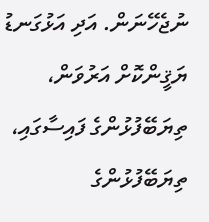ނުޖެހޭނަން. އަދި އަޅުގަނޑު ޔަޤީންކޮށް އަރުވަން، ތިޔަބޭފުޅުންގެ ފައިސާގައި، ތިޔަބޭފުޅުންގެ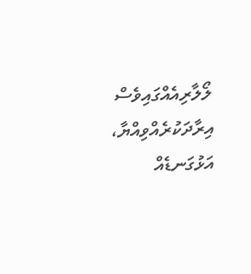ލޯލާރިއެއްގައިވެސް އިރާދަކުރެއްވިއްޔާ، އަޅުގަނޑެއް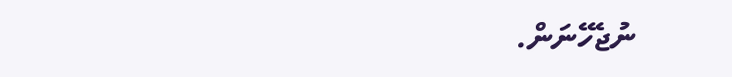ނުޖެހޭނަން.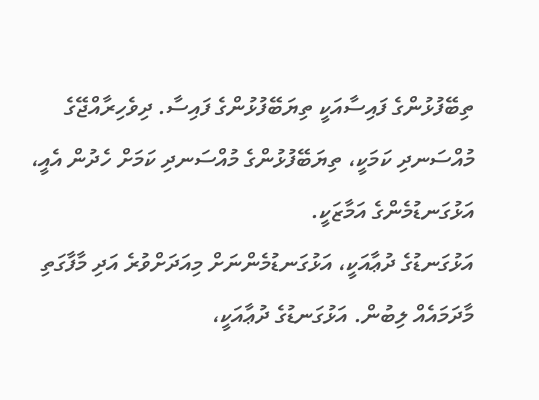ތިބޭފުޅުންގެ ފައިސާއަކީ ތިޔަބޭފުޅުންގެ ފައިސާ. ދިވެހިރާއްޖޭގެ މުއްސަނދި ކަމަކީ، ތިޔަބޭފުޅުންގެ މުއްސަނދި ކަމަށް ހެދުން އެއީ، އަޅުގަނޑުމެންގެ އަމާޒަކީ.
އަޅުގަނޑުގެ ދުޢާއަކީ، އަޅުގަނޑުމެންނަށް މިއަދަށްވުރެ އަދި މާފާގަތި މާދަމައެއް ލިބުން. އަޅުގަނޑުގެ ދުޢާއަކީ،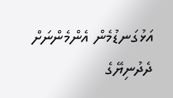އަޅުގަނޑުމެން އެންމެންނަށް ދެދުނިޔޭގެ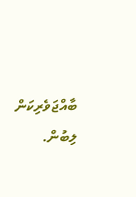ބާއްޖަވެރިކަން ލިބުން.